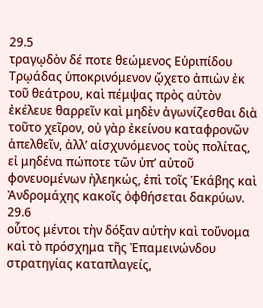29.5
τραγῳδὸν δέ ποτε θεώμενος Εὐριπίδου Τρῳάδας ὑποκρινόμενον ᾤχετο ἀπιὼν ἐκ τοῦ θεάτρου, καὶ πέμψας πρὸς αὐτὸν ἐκέλευε θαρρεῖν καὶ μηδὲν ἀγωνίζεσθαι διὰ τοῦτο χεῖρον, οὐ γὰρ ἐκείνου καταφρονῶν ἀπελθεῖν, ἀλλʼ αἰσχυνόμενος τοὺς πολίτας, εἰ μηδένα πώποτε τῶν ὑπʼ αὐτοῦ φονευομένων ἠλεηκώς, ἐπὶ τοῖς Ἑκάβης καὶ Ἀνδρομάχης κακοῖς ὀφθήσεται δακρύων.
29.6
οὗτος μέντοι τὴν δόξαν αὐτὴν καὶ τοὔνομα καὶ τὸ πρόσχημα τῆς Ἐπαμεινώνδου στρατηγίας καταπλαγείς,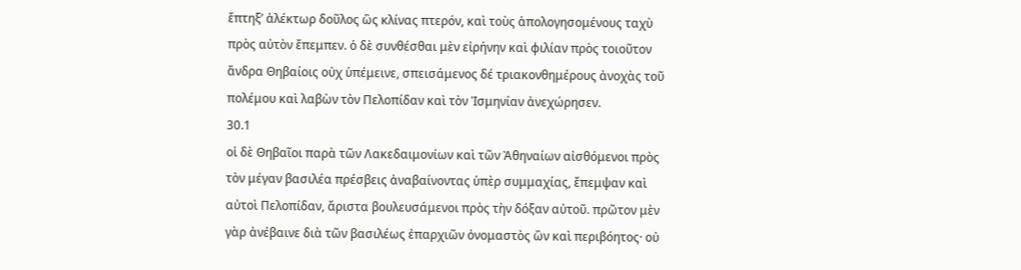ἔπτηξʼ ἀλέκτωρ δοῦλος ὣς κλίνας πτερόν, καὶ τοὺς ἀπολογησομένους ταχὺ πρὸς αὐτὸν ἔπεμπεν. ὁ δὲ συνθέσθαι μὲν εἰρήνην καὶ φιλίαν πρὸς τοιοῦτον ἄνδρα Θηβαίοις οὐχ ὑπέμεινε, σπεισάμενος δέ τριακονθημέρους ἀνοχὰς τοῦ πολέμου καὶ λαβὼν τὸν Πελοπίδαν καὶ τὸν Ἰσμηνίαν ἀνεχώρησεν.
30.1
οἱ δὲ Θηβαῖοι παρὰ τῶν Λακεδαιμονίων καὶ τῶν Ἀθηναίων αἰσθόμενοι πρὸς τὸν μέγαν βασιλέα πρέσβεις ἀναβαίνοντας ὑπὲρ συμμαχίας, ἔπεμψαν καὶ αὐτοὶ Πελοπίδαν, ἄριστα βουλευσάμενοι πρὸς τὴν δόξαν αὐτοῦ. πρῶτον μὲν γὰρ ἀνέβαινε διὰ τῶν βασιλέως ἐπαρχιῶν ὀνομαστὸς ὢν καὶ περιβόητος· οὐ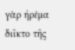γὰρ ἠρέμα διῖκτο τῆς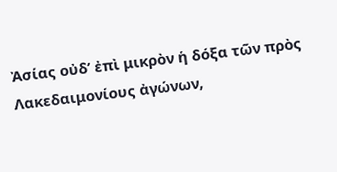Ἀσίας οὐδʼ ἐπὶ μικρὸν ἡ δόξα τῶν πρὸς Λακεδαιμονίους ἀγώνων,